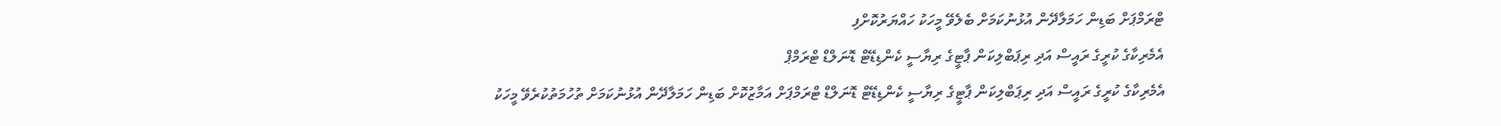ޓްރަމްޕަށް ބަޑިން ހަމަލާދޭން އުޅުނުކަމަށް ބެލެވޭ މީހަކު ހައްޔަރުކޮށްފި
އެމެރިކާގެ ކުރީގެ ރައީސް އަދި ރިޕަބްލިކަން ޕާޓީގެ ރިޔާސީ ކެންޑިޑޭޓް ޑޮނަލްޑް ޓްރަމްޕް
އެމެރިކާގެ ކުރީގެ ރައީސް އަދި ރިޕަބްލިކަން ޕާޓީގެ ރިޔާސީ ކެންޑިޑޭޓް ޑޮނަލްޑް ޓްރަމްޕަށް އަމާޒުކޮށް ބަޑިން ހަމަލާދޭން އުޅުނުކަމަށް ތުހުމަތުކުރެވޭ މީހަކު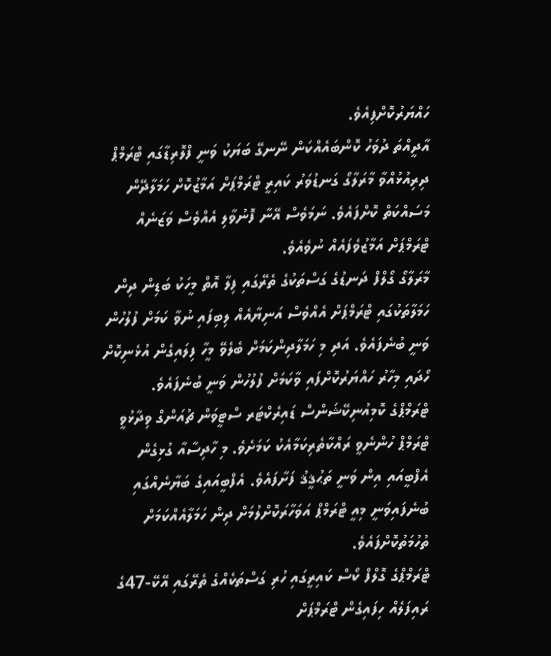ހައްޔަރުކޮށްފިއެވެ.
އާދީއްތަ ދުވަހު ކޮންބައެއްކަން ނޭނގޭ ބަޔަކު ވަނީ ފްލޮރިޑާގައި ޓްރަމްޕް ދިރިއުޅުއްވާ މާރަލާގޯ ގަނޑުވަރު ކައިރީ ޓްރަމްޕަށް އަމާޒުކޮށް ހަމަލާދޭން މަސައްކަތް ކޮށްފައެވެ. ނަމަވެސް އޭނާ ފޮނުވާލި އެއްވެސް ވަޒަނެއް ޓްރަމްޕަށް އަމާޒުވެފައެއް ނުވެއެވެ.
މާރަލާގޯ ގޯލްފް ދަނޑުގެ ގަސްތަކުގެ ތެރޭގައި ފިލާ އޮތް މީހަކު ބަޑިން ދިން ހަމަލާތަކުގައި ޓްރަމްޕަށް އެއްވެސް އަނިޔާއެއް ލިބިފައި ނުވާ ކަމަށް ފުލުހުން ވަނީ ބުނެފައެވެ. އަދި މި ހަމަލާދިންކަމަށް ބެލެވޭ މީހާ ފިލައިގެން އުޅެނިކޮށް ހޯދައި މިހާރު ހައްޔަރުކޮށްފައި ވާކަމަށް ފުލުހުން ވަނީ ބުނެފައެވެ.
ޓްރަމްޕްގެ ކޮމިއުނިކޭޝަންސް ޑައިރެކްޓަރ ސްޓީވަން ޗުއަންގް ވިދާޅުވީ ޓްރަމްޕް ހުންނެވީ ރައްކާތެރިކަމާއެކު ކަމަށެވެ. މި ހާދިސާއާ ގުޅިގެން އެފްބީއައި އިން ވަނީ ތަޙުޤީޤު ފަށާފައެވެ. އެފްބީއައިގެ ބަޔާނެއްގައި ބުނެފައިވަނީ މިއީ ޓްރަމްޕް އަވަހާރަކޮށްލުމަށް ދިން ހަމަލާއެއްކަމަށް ތުހުމަތުކޮށްފައެވެ.
ޓްރަމްޕްގެ ގޮލްފް ކޯސް ކައިރީގައި ހުރި ގަސްތަކެއްގެ ތެރޭގައި އޭކޭ-47ގެ ރައިފަލެއް ހިފައިގެން ޓްރަމްޕަށް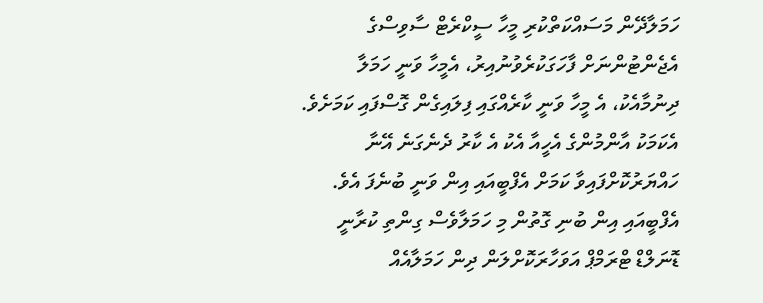ހަމަލާދޭން މަސައްކަތްކުރި މީހާ ސީކްރެޓް ސާވިސްގެ އެޖެންޓުންނަށް ފާހަގަކުރެވުނުއިރު، އެމީހާ ވަނީ ހަމަލާ ދިނުމާއެކު، އެ މީހާ ވަނީ ކާރެއްގައި ފިލައިގެން ގޮސްފައި ކަމަށެވެ. އެކަމަކު އާންމުންގެ އެހީއާ އެކު އެ ކާރު ދެނެގަނެ އޭނާ ހައްޔަރުކޮށްފައިވާ ކަމަށް އެފްބީއައި އިން ވަނީ ބުނެފަ އެވެ.
އެފްބީއައި އިން ބުނި ގޮތުން މި ހަމަލާވެސް ގިންތި ކުރާނީ ޑޮނަލްޑް ޓްރަމްޕް އަވަހާރަކޮށްލަން ދިން ހަމަލާއެއް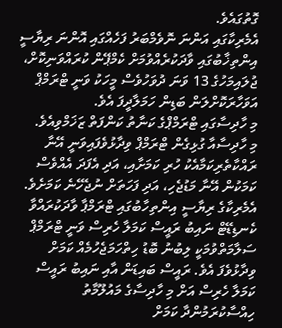ގޮތުގައެވެ.
އެމެރިކާގައި އަންނަ ނޮވެމްބަރު ފަހެއްގައި އޮންނަ ރިޔާސީ އިންތިޚާބުގައި ވާދަކުރެއްވުމަށް ކެމްޕޭން ކުރައްވަނިކޮށް، ޖުލައިމަހުގެ 13 ވަނަ ދުވަހުވެސް މީހަކު ވަނީ ޓްރަމްޕް އަވަހާރަކޮށްލަން ބަޑިން ހަމަލާދީފަ އެވެ.
މި ހާދިސާގައި ޓްރަމްޕްގެ ކަނާތު ކަންފަތް ޒަޚަމްވިއެވެ.
މި ހާދިސާއާ ގުޅިގެން ޓްރަމްޕް ވިދާޅުވެފައިވަނީ އޭނާ ރައްކާތެރިކަމާއެކު ހުރި ކަމަށާއި، އަދި އެފަދަ އެއްވެސް ކަމަކުން އޭނާ މަޑުޖެހި، އަދި ފަހަތަށް ނުޖެހޭނެ ކަމަށެވެ.
އެމެރިކާގެ ރިޔާސީ އިންތިހާބުގައި ޓްރަމްޕާ ވާދަކުރައްވާ ކެނޑިޑޭޓް ނައިބު ރައީސް ކަމަލާ ހެރިސް ވަނީ ޓްރަމްޕް ސަލާމަތްވުމަކީ ލިބުނު ބޮޑު ހިތްހަމަޖެހުމެއް ކަމަށް ވިދާޅުވެފަ އެވެ. ރައީސް ބައިޑަން އާއި ނައިބު ރައީސް ކަމަލާ ހެރިސް އަށް މި ހާދިސާގެ މައުލޫމާތު ހިއްސާކުރަމުންދާ ކަމަށް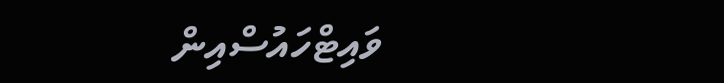ވައިޓްހައުސްއިން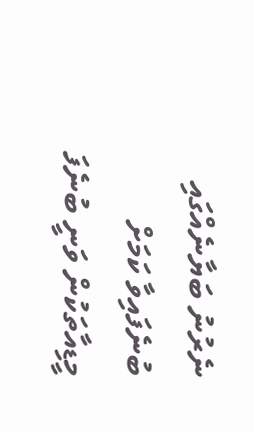ނެރުނު ބަޔާނެއްގައި ބުނެފައިވާ ކަމަށް މީޑިއާތަކުން ވަނީ ބުނެފަ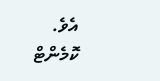އެވެ.
ކޮމެންޓް